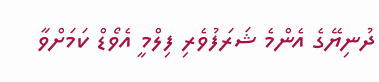ދުނިޔޭގެ އެންމެ ޝަރަފުވެރި ފިލްމީ އެވޯޑް ކަމަށްވާ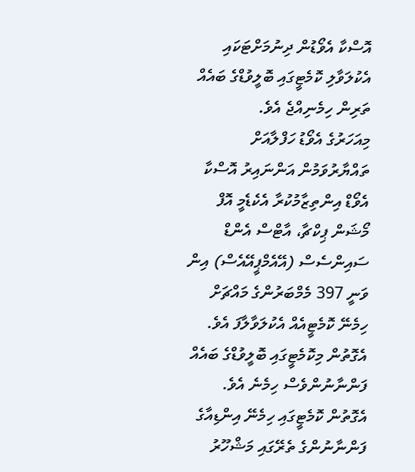އޮސްކާ އެވޯޑުން ދިނުމަށްޓަކައި އެކުލަވާލި ކޮމެޓީގައި ބޮލީވުޑްގެ ބައެއް ތަރިން ހިމެނިއްޖެ އެވެ.
މިއަހަރުގެ އެވޯޑު ހަފްލާއަށް ތައްޔާރުވަމުން އަންނައިރު އޮސްކާ އެވޯޑް އިންތިޒާމުކުރާ އެކެޑެމީ އޮފް މޯޝަން ޕިކްޗާ، އާޓްސް އެންޑް ސައިންސެސް (އޭއެމްޕީއޭއެސް) އިން ވަނީ 397 މެމްބަރުންގެ މައްޗަށް ހިމެނޭ ކޮމެޓީއެއް އެކުލަވާލާފަ އެވެ. އެގޮތުން މިކޮމެޓީގައި ބޮލީވުޑްގެ ބައެއް ފަންނާނުންވެސް ހިމެނެ އެވެ.
އެގޮތުން ކޮމެޓީގައި ހިމެނޭ އިންޑިއާގެ ފަންނާނުންގެ ތެރޭގައި މަޝްހޫރު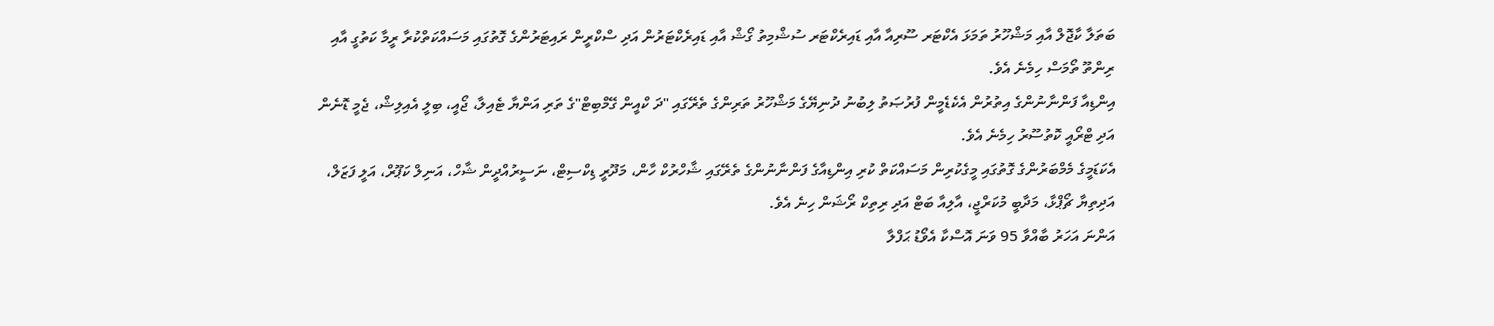ބަތަލާ ކާޖޮލް އާއި މަޝްހޫރު ތަމަޅަ އެކްޓަރ ސޫރިއާ އާއި ޑައިރެކްޓަރ ސުޝްމިތު ގޯޝް އާއި ޑައިރެކްޓަރުން އަދި ސްކްރީން ރައިޓަރުންގެ ގޮތުގައި މަސައްކަތްކުރާ ރީމާ ކަތުގީ އާއި ރިންތޫ ތޯމަސް ހިމެނެ އެވެ.
އިންޑިއާ ފަންނާނުންގެ އިތުރުން އެކެޑެމީން ފުރުޞަތު ލިބުނު ދުނިޔޭގެ މަޝްހޫރު ތަރިންގެ ތެރޭގައި "ދަ ކްއީން ގޭމްބިޓް"ގެ ތަރި އަންޔާ ޓެއިލާ، ޖޯއީ، ބިލީ އެއިލިޝް، ޖެމީ ޑޮނެން އަދި ޓްރޯއީ ކޮތުސޫރު ހިމެނެ އެވެ.
އެކަޑަމީގެ މެމްބަރުންގެ ގޮތުގައި މީގެކުރިން މަސައްކަތް ކުރި އިންޑިއާގެ ފަންނާނުންގެ ތެރޭގައި ޝާހްރުކް ހާން، މަދޫރީ ޑިކްސިޓް، ނަސީރުއްދީން ޝާހް، އަނިލް ކަޕޫރް، އަލީ ފަޒަލް، އަދިތިޔާ ޗޯޕްޅާ، މަދާބީ މުކަރްޖީ، އާލިއާ ބަޓް އަދި ރިތިކް ރޯޝަން ހިނެ އެވެ.
އަންނަ އަހަރު ބާއްވާ 95 ވަނަ އޮސްކާ އެވޯޑު ޙަފްލާ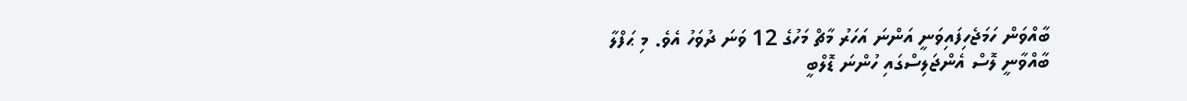ބާއްވަން ހަމަޖެހިފައިވަނީ އަންނަ އަހަރު މާޗް މަހުގެ 12 ވަނަ ދުވަހު އެވެ. މި ޙަފްލާ ބާއްވާނީ ލޮސް އެންޖަލިސްގައި ހުންނަ ޑޮލްބީ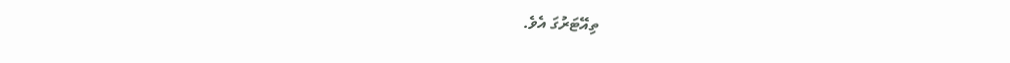ތިއޭޓަރުގަ އެވެ.